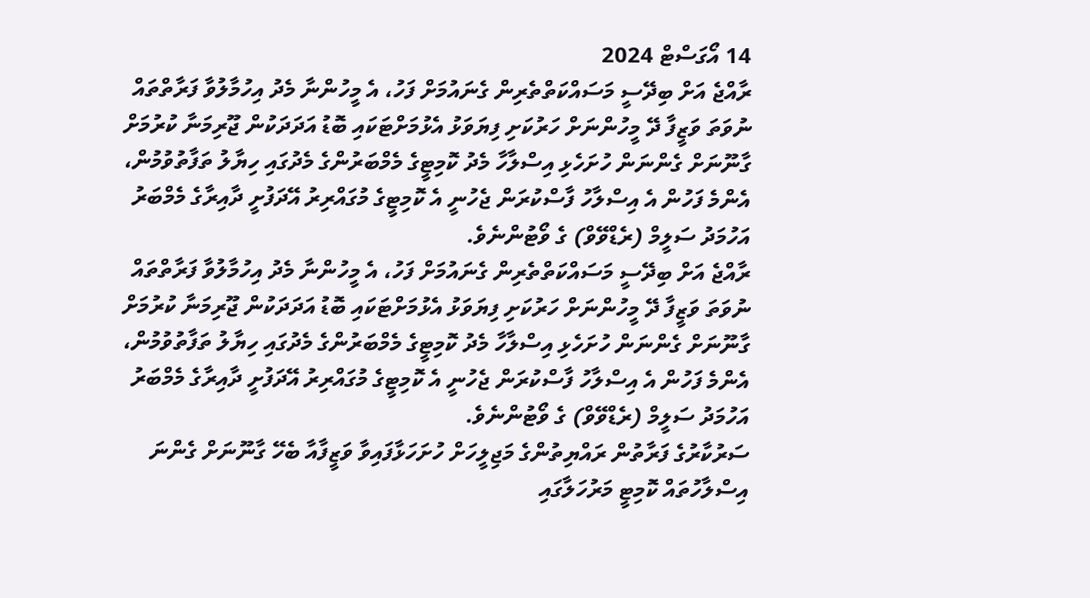14 އޯގަސްޓް 2024
ރާއްޖެ އަށް ބިދޭސީ މަސައްކަތްތެރިން ގެނައުމަށް ފަހު، އެ މީހުންނާ މެދު އިހުމާލުވާ ފަރާތްތައް ނުވަތަ ވަޒީފާ ދޭ މީހުންނަށް ހަރުކަށި ފިޔަވަޅު އެޅުމަށްޓަކައި ބޮޑު އަދަދަކުން ޖޫރިމަނާ ކުރުމަށް ގާނޫނަށް ގެންނަން ހުށަހެޅި އިސްލާހާ މެދު ކޮމިޓީގެ މެމްބަރުންގެ މެދުގައި ހިޔާލު ތަފާތުވުމުން، އެންމެ ފަހުން އެ އިސްލާހު ފާސްކުރަން ޖެހުނީ އެ ކޮމިޓީގެ މުގައްރިރު އޭދަފުށީ ދާއިރާގެ މެމްބަރު އަހުމަދު ސަލީމް (ރެޑްވޭވް) ގެ ވޯޓުންނެވެ.
ރާއްޖެ އަށް ބިދޭސީ މަސައްކަތްތެރިން ގެނައުމަށް ފަހު، އެ މީހުންނާ މެދު އިހުމާލުވާ ފަރާތްތައް ނުވަތަ ވަޒީފާ ދޭ މީހުންނަށް ހަރުކަށި ފިޔަވަޅު އެޅުމަށްޓަކައި ބޮޑު އަދަދަކުން ޖޫރިމަނާ ކުރުމަށް ގާނޫނަށް ގެންނަން ހުށަހެޅި އިސްލާހާ މެދު ކޮމިޓީގެ މެމްބަރުންގެ މެދުގައި ހިޔާލު ތަފާތުވުމުން، އެންމެ ފަހުން އެ އިސްލާހު ފާސްކުރަން ޖެހުނީ އެ ކޮމިޓީގެ މުގައްރިރު އޭދަފުށީ ދާއިރާގެ މެމްބަރު އަހުމަދު ސަލީމް (ރެޑްވޭވް) ގެ ވޯޓުންނެވެ.
ސަރުކާރުގެ ފަރާތުން ރައްޔިތުންގެ މަޖިލީހަށް ހުށަހަޅާފައިވާ ވަޒީފާއާ ބެހޭ ގާނޫނަށް ގެންނަ އިސްލާހުތައް ކޮމިޓީ މަރުހަލާގައި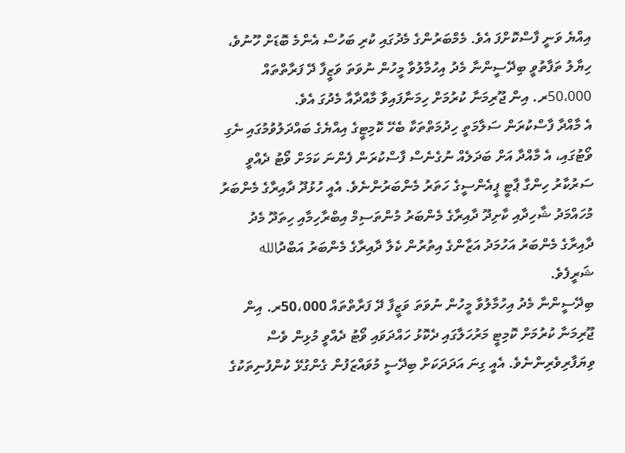އިއްޔެ ވަނީ ފާސްކޮށްފަ އެވެ. މެމްބަރުންގެ މެދުގައި ކުރި ބަހުސް އެންމެ ބޮޑަށް ހޫނުވެ، ހިޔާލު ތަފާތުވީ ބިދޭސީންނާ މެދު އިހުމާލުވާ މީހުން ނުވަތަ ވަޒީފާ ދޭ ފަރާތްތައް 50،000ރ. އިން ޖޫރިމަނާ ކުރުމަށް ހިމަނާފައިވާ މާއްދާއާ މެދުގަ އެވެ.
އެ މާއްދާ ފާސްކުރަން ސަލާމަތީ ހިދުމަތްތަކާ ބެހޭ ކޮމިޓީގެ އިއްޔެގެ ބައްދަލުވުމުގައި ނެގި ވޯޓުގައި، އެ މާއްދާ އަށް ބަދަލެއް ނުގެނެސް ފާސްކުރަން ފެންނަ ކަމަށް ވޯޓު ދެއްވީ ސަރުކާރު ހިންގާ ޕާޓީ ޕީއެންސީގެ ހަތަރު މެންބަރުންނެވެ. އެއީ ހުޅުދޫ ދާއިރާގެ މެންބަރު މުހައްމަދު ޝާހިދާއި ކާށިދޫ ދާއިރާގެ މެންބަރު މުންތަސިމް އިބްރާހިމާއި ހިތަދޫ މެދު ދާއިރާގެ މެންބަރު އަހުމަދު އަޒާންގެ އިތުރުން ކެލާ ދާއިރާގެ މެންބަރު އަބްދުالله ޝަރީފެވެ.
ބިދޭސީންނާ މެދު އިހުމާލުވާ މީހުން ނުވަތަ ވަޒީފާ ދޭ ފަރާތްތައް 50،000ރ. އިން ޖޫރިމަނާ ކުރުމަށް ކޮމިޓީ މަރުހަލާގައި ދެކޮޅު ހައްދަވައި ވޯޓު ދެއްވީ މުޅިން ވެސް ވިޔަފާރިވެރިންނެވެ. އެއީ ގިނަ އަދަދަކަށް ބިދޭސީ މުވައްޒަފުން ގެންގުޅޭ ކުންފުނިތަކުގެ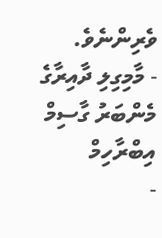ވެރިންނެވެ.
- މާމިގިލި ދާއިރާގެ މެންބަރު ގާސިމް އިބްރާހިމް
-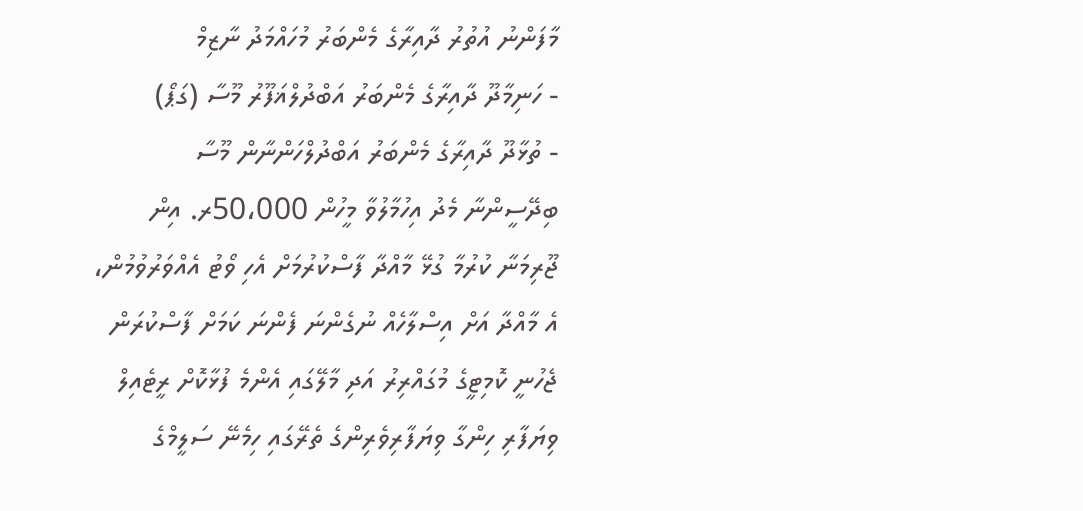މާފަންނު އުތުރު ދާއިރާގެ މެންބަރު މުހައްމަދު ނާޒިމް
- ހަނިމާދޫ ދާއިރާގެ މެންބަރު އަބްދުލްޣަފޫރު މޫސާ (ގަޕޯ)
- ތުޅާދޫ ދާއިރާގެ މެންބަރު އަބްދުލްހަންނާން މޫސާ
ބިދޭސީންނާ މެދު އިހުމާލުވާ މީހުން 50،000ރ. އިން ޖޫރިމަނާ ކުރުމާ ގުޅޭ މާއްދާ ފާސްކުރުމަށް އެހި ވޯޓު އެއްވަރުވުމުން، އެ މާއްދާ އަށް އިސްލާހެއް ނުގެންނަ ފެންނަ ކަމަށް ފާސްކުރަން ޖެހުނީ ކޮމިޓީގެ މުގައްރިރު އަދި މާލޭގައި އެންމެ ފުޅާކޮށް ރީޓެއިލް ވިޔަފާރި ހިންގާ ވިޔަފާރިވެރިންގެ ތެރޭގައި ހިމެނޭ ސަލީމްގެ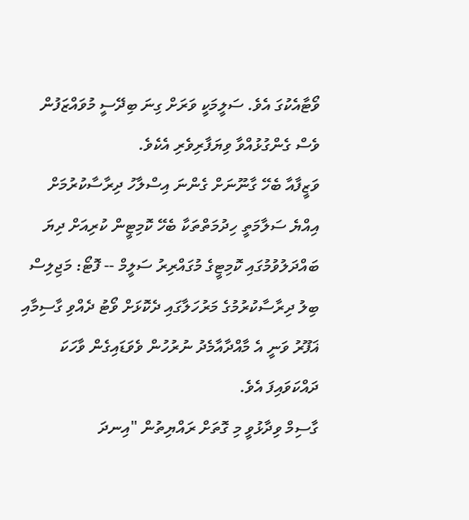ވޯޓާއެކުގަ އެވެ. ސަލީމަކީ ވަރަށް ގިނަ ބިދޭސީ މުވައްޒަފުން ވެސް ގެންގުޅުއްވާ ވިޔަފާރިވެރި އެކެވެ.
ވަޒީފާއާ ބެހޭ ގާނޫނަށް ގެންނަ އިސްލާހު ދިރާސާކުރުމަށް އިއްޔެ ސަލާމަތީ ހިދުމަތްތަކާ ބެހޭ ކޮމިޓީން ކުރިއަށް ދިޔަ ބައްދަލުވުމުގައި ކޮމިޓީގެ މުގައްރިރު ސަލީމް -- ފޮޓޯ: މަޖިލިސް
ބިލު ދިރާސާކުރުމުގެ މަރުހަލާގައި ދެކޮޅަށް ވޯޓު ދެއްވި ގާސިމާއި ޣަފޫރު ވަނީ އެ މާއްދާއާމެދު ނުރުހުން ވެވަޑައިގެން ވާހަކަ ދައްކަވައިފަ އެވެ.
ގާސިމް ވިދާޅުވީ މި ގޮތަށް ރައްޔިތުން "އިނދަ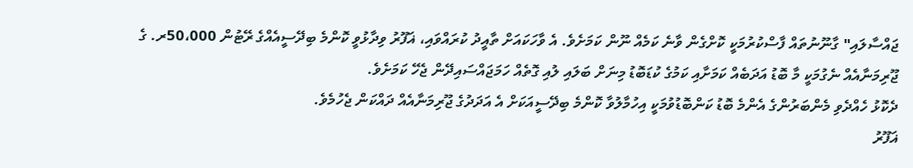ޖައްސާލައި" ގާނޫނުތައް ފާސްކުރުމަކީ ކޮށްގެން ވާނެ ކަމެއް ނޫން ކަމަށެވެ. އެ ވާހަކައަށް ތާއީދު ކުރައްވައި، ޣަފޫރު ވިދާޅުވީ ކޮންމެ ބިދޭސީއެއްގެ ރޭޓުން 50،000ރ. ގެ ޖޫރިމަނާއެއް ނެގުމަކީ މާ ބޮޑު އަދަބެއް ކަމަށާއި ކަމުގެ ކުޑަބޮޑު މިނަށް ބަލައި ލުއި ގޮތެއް ހަމަޖައްސައިދޭން ޖެހޭ ކަމަށެވެ.
ދެކޮޅު ހެއްދެވި މެންބަރުންގެ އެންމެ ބޮޑު ކަންބޮޑުވުމަކީ އިހުމާލުވާ ކޮންމެ ބިދޭސީއަކަށް އެ އަދަދުގެ ޖޫރިމަނާއެއް ދައްކަން ޖެހުމެވެ.
ޣަފޫރު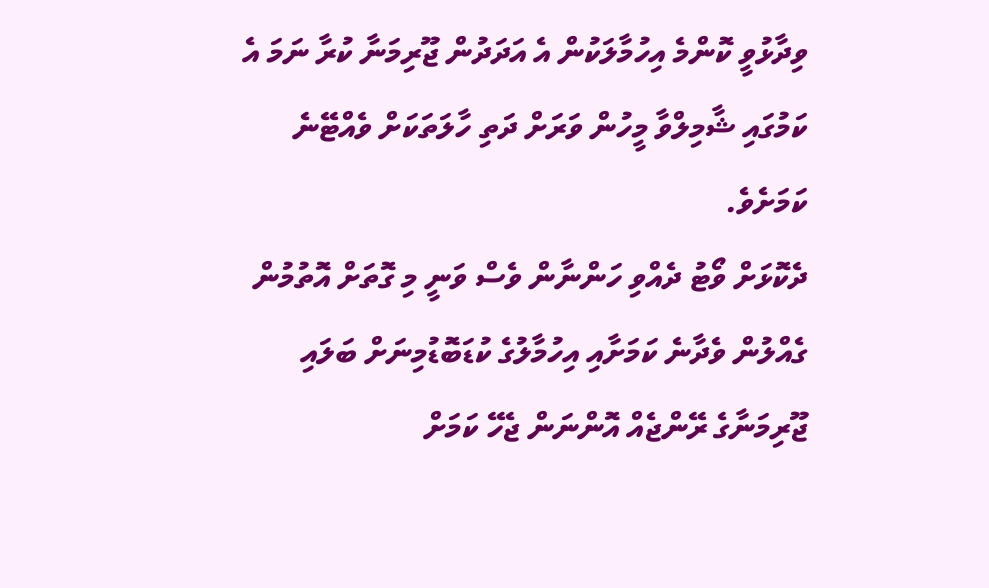ވިދާޅުވީ ކޮންމެ އިހުމާލަކުން އެ އަދަދުން ޖޫރިމަނާ ކުރާ ނަމަ އެ ކަމުގައި ޝާމިލްވާ މީހުން ވަރަށް ދަތި ހާލަތަކަށް ވެއްޓޭނެ ކަމަށެވެ.
ދެކޮޅަށް ވޯޓު ދެއްވި ހަންނާން ވެސް ވަނީ މި ގޮތަށް އޮތުމުން ގެއްލުން ވެދާނެ ކަމަށާއި އިހުމާލުގެ ކުޑަބޮޑުމިނަށް ބަލައި ޖޫރިމަނާގެ ރޭންޖެއް އޮންނަން ޖެހޭ ކަމަށް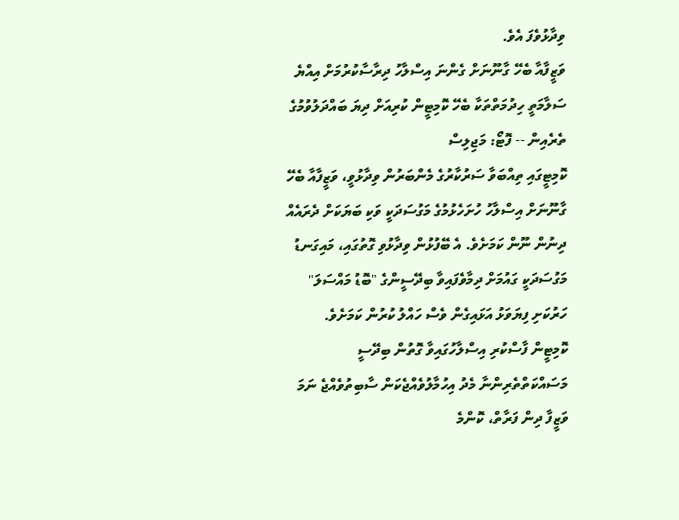ވިދާޅުވެފަ އެވެ.
ވަޒީފާއާ ބެހޭ ގާނޫނަށް ގެންނަ އިސްލާހު ދިރާސާކުރުމަށް އިއްޔެ ސަލާމަތީ ހިދުމަތްތަކާ ބެހޭ ކޮމިޓީން ކުރިއަށް ދިޔަ ބައްދަލުވުމުގެ ތެރެއިން -- ފޮޓޯ: މަޖިލިސް
ކޮމިޓީގައި ތިއްބަވާ ސަރުކާރުގެ މެންބަރުން ވިދާޅުވީ، ވަޒީފާއާ ބެހޭ ގާނޫނަށް އިސްލާހު ހުށަހެޅުމުގެ މަގުސަދަކީ ވަކި ބަޔަކަށް ދެރައެއް ދިނުން ނޫން ކަމަށެވެ. އެ ބޭފުޅުން ވިދާޅުވި ގޮތުގައި، މައިގަނޑު މަގުސަދަކީ ގައުމަށް ދިމާވެފައިވާ ބިދޭސީންގެ "ބޮޑު މައްސަލަ" ހަރުކަށި ފިޔަވަޅު އަޅައިގެން ވެސް ހައްލު ކުރުން ކަމަށެވެ.
ކޮމިޓީން ފާސްކުރި އިސްލާހުގައިވާ ގޮތުން ބިދޭސީ މަސައްކަތްތެރިންނާ މެދު އިހުމާލުވެއްޖެކަން ސާބިތުވެއްޖެ ނަމަ ވަޒީފާ ދިން ފަރާތް، ކޮންމެ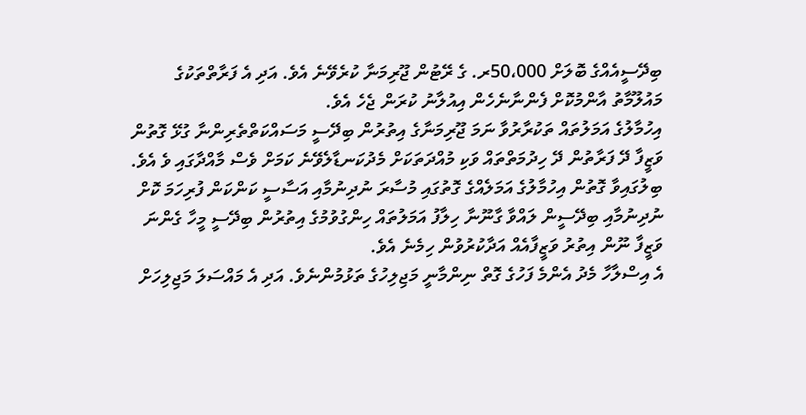ބިދޭސީއެއްގެ ބޮލަށް 50،000ރ. ގެ ރޭޓުން ޖޫރިމަނާ ކުރެވޭނެ އެވެ. އަދި އެ ފަރާތްތަކުގެ މައުލޫމާތު އާންމުކޮށް ފެންނާނެހެން އިއުލާނު ކުރަން ޖެހެ އެވެ.
އިހުމާލުގެ އަމަލުތައް ތަކުރާރުވާ ނަމަ ޖޫރިމަނާގެ އިތުރުން ބިދޭސީ މަސައްކަތްތެރިންނާ ގުޅޭ ގޮތުން ވަޒީފާ ދޭ ފަރާތުން ދޭ ހިދުމަތްތައް ވަކި މުއްދަތަކަށް މެދުކަނޑާލެވޭނެ ކަމަށް ވެސް މާއްދާގައި ވެ އެވެ.
ބިލުގައިވާ ގޮތުން އިހުމާލުގެ އަމަލެއްގެ ގޮތުގައި މުސާރަ ނުދިނުމާއި އަސާސީ ކަންކަން ފުރިހަމަ ކޮށް ނުދިނުމާއި ބިދޭސީން ލައްވާ ގާނޫނާ ހިލާފު އަމަލުތައް ހިންގުވުމުގެ އިތުރުން ބިދޭސީ މީހާ ގެންނަ ވަޒީފާ ނޫން އިތުރު ވަޒީފާއެއް އަދާކުރުވުން ހިމެނެ އެވެ.
އެ އިސްލާހާ މެދު އެންމެ ފަހުގެ ގޮތް ނިންމާނީ މަޖިލިހުގެ ތަޅުމުންނެވެ. އަދި އެ މައްސަލަ މަޖިލިހަށް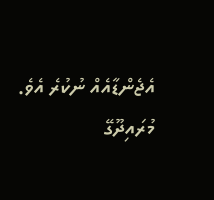އެޖެންޑާއެއް ނުކުރެ އެވެ.
މުރައިދޫގޭ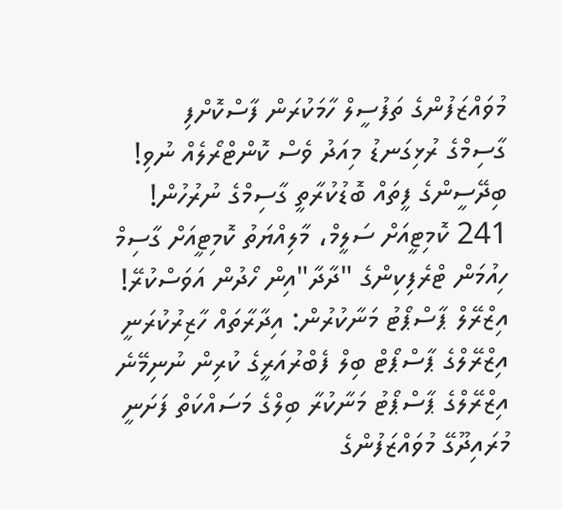މުވައްޒަފުންގެ ތަފުސީލް ހާމަކުރަން ފާސްކޮށްފި
ގާސިމްގެ ރުޅިގަނޑު މިއަދު ވެސް ކޮންޓްރޯލެއް ނުވި!
ބިދޭސީންގެ ފީތައް ބޮޑުކުރާތީ ގާސިމްގެ ނުރުހުން!
241 ކޮމިޓީއަށް ސަލީމް، މާލިއްޔަތު ކޮމިޓީއަށް ގާސިމް
ހިއުމަން ޓްރެފިކިންގެ "ދާދާ"އިން ހޯދުން އަވަސްކުރޭ!
އިޒްރޭލް ޕާސްޕޯޓު މަނާކުރުން: އިދާރާތައް ހާޒިރުކުރަނީ
އިޒްރޭލްގެ ޕާސްޕޯޓް ބިލް ފެބްރުއަރީގެ ކުރިން ނުނިމޭނެ
އިޒްރޭލްގެ ޕާސްޕޯޓު މަނާކުރާ ބިލްގެ މަސައްކަތް ފަށަނީ
މުރައިދޫގޭ މުވައްޒަފުންގެ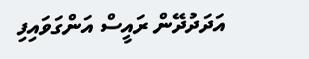އަދަދުދޭން ރައީސް އަންގަވައިފި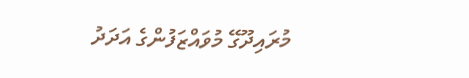މުރައިދޫގޭ މުވައްޒަފުންގެ އަދަދު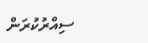ސިއްރުކުރަން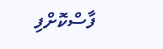ފާސްކޮށްފި